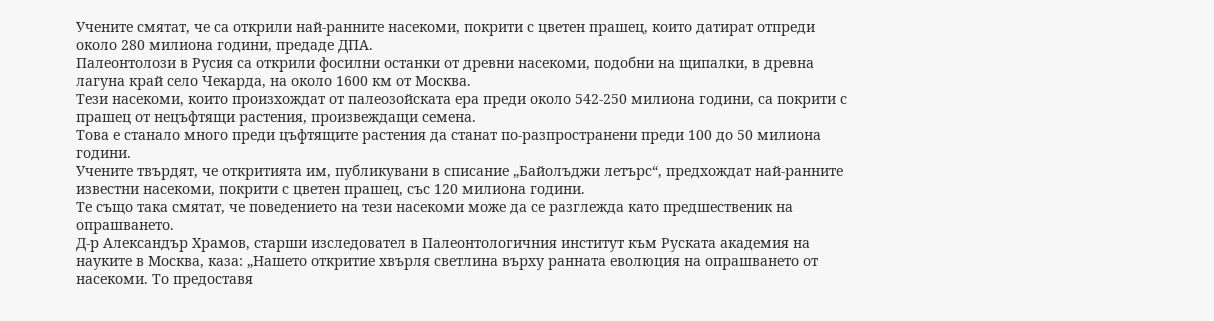Учените смятат, че са открили най-ранните насекоми, покрити с цветен прашец, които датират отпреди около 280 милиона години, предаде ДПА.
Палеонтолози в Русия са открили фосилни останки от древни насекоми, подобни на щипалки, в древна лагуна край село Чекарда, на около 1600 км от Москва.
Тези насекоми, които произхождат от палеозойската ера преди около 542-250 милиона години, са покрити с прашец от нецъфтящи растения, произвеждащи семена.
Това е станало много преди цъфтящите растения да станат по-разпространени преди 100 до 50 милиона години.
Учените твърдят, че откритията им, публикувани в списание „Байолъджи летърс“, предхождат най-ранните известни насекоми, покрити с цветен прашец, със 120 милиона години.
Те също така смятат, че поведението на тези насекоми може да се разглежда като предшественик на опрашването.
Д-р Александър Храмов, старши изследовател в Палеонтологичния институт към Руската академия на науките в Москва, каза: „Нашето откритие хвърля светлина върху ранната еволюция на опрашването от насекоми. То предоставя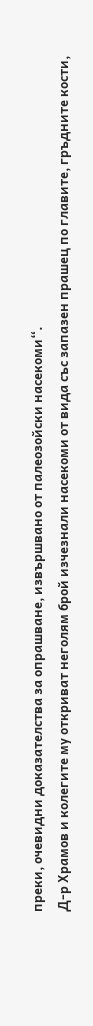преки, очевидни доказателства за опрашване, извършвано от палеозойски насекоми“.
Д-р Храмов и колегите му откриват неголям брой изчезнали насекоми от вида със запазен прашец по главите, гръдните кости,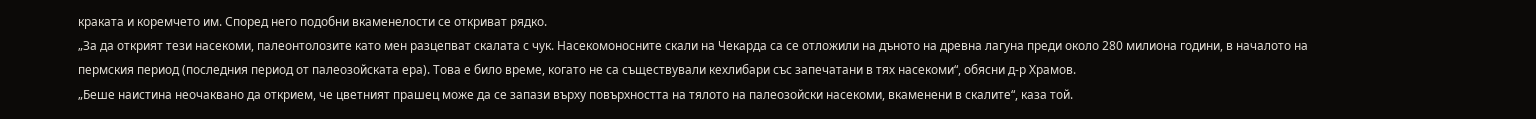краката и коремчето им. Според него подобни вкаменелости се откриват рядко.
„За да открият тези насекоми, палеонтолозите като мен разцепват скалата с чук. Насекомоносните скали на Чекарда са се отложили на дъното на древна лагуна преди около 280 милиона години, в началото на пермския период (последния период от палеозойската ера). Това е било време, когато не са съществували кехлибари със запечатани в тях насекоми“, обясни д-р Храмов.
„Беше наистина неочаквано да открием, че цветният прашец може да се запази върху повърхността на тялото на палеозойски насекоми, вкаменени в скалите“, каза той.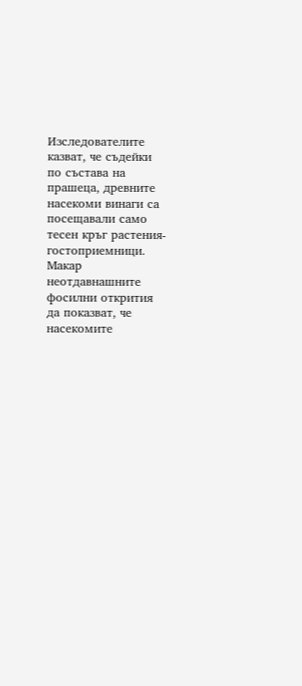Изследователите казват, че съдейки по състава на прашеца, древните насекоми винаги са посещавали само тесен кръг растения-гостоприемници.
Макар неотдавнашните фосилни открития да показват, че насекомите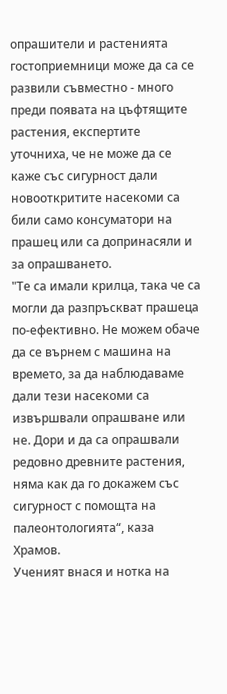опрашители и растенията гостоприемници може да са се развили съвместно - много преди появата на цъфтящите растения, експертите уточниха, че не може да се каже със сигурност дали новооткритите насекоми са били само консуматори на прашец или са допринасяли и за опрашването.
"Те са имали крилца, така че са могли да разпръскват прашеца по-ефективно. Не можем обаче да се върнем с машина на времето, за да наблюдаваме дали тези насекоми са извършвали опрашване или не. Дори и да са опрашвали редовно древните растения, няма как да го докажем със сигурност с помощта на палеонтологията“, каза Храмов.
Ученият внася и нотка на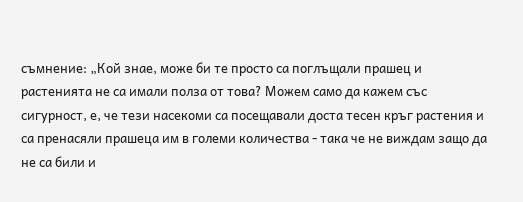съмнение: „Кой знае, може би те просто са поглъщали прашец и растенията не са имали полза от това? Можем само да кажем със сигурност, е, че тези насекоми са посещавали доста тесен кръг растения и са пренасяли прашеца им в големи количества - така че не виждам защо да не са били и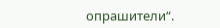опрашители“.